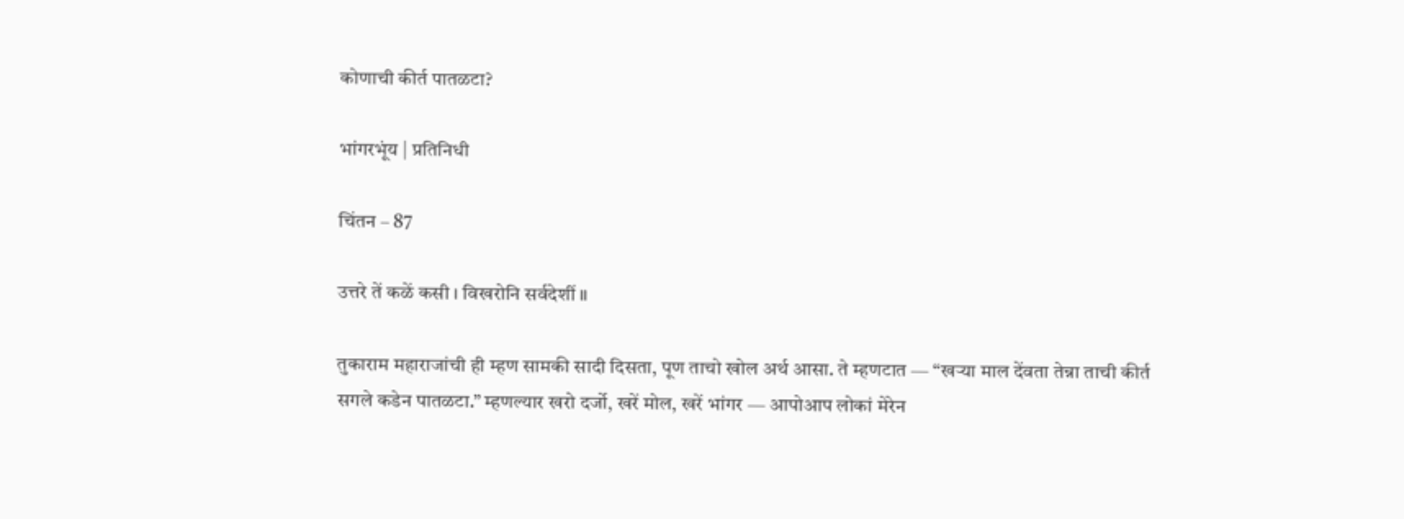कोणाची कीर्त पातळटा?

भांगरभूंय | प्रतिनिधी

चिंतन – 87

उत्तरे तें कळें कसी । विखरोनि सर्वदेशीं ॥

तुकाराम महाराजांची ही म्हण सामकी सादी दिसता, पूण ताचो खोल अर्थ आसा. ते म्हणटात — “खऱ्या माल देंवता तेन्ना ताची कीर्त सगले कडेन पातळटा.” म्हणल्यार खरो दर्जो, खरें मोल, खरें भांगर — आपोआप लोकां मेरेन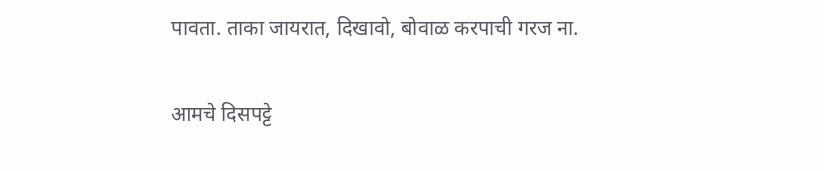पावता. ताका जायरात, दिखावो, बोवाळ करपाची गरज ना.

आमचे दिसपट्टे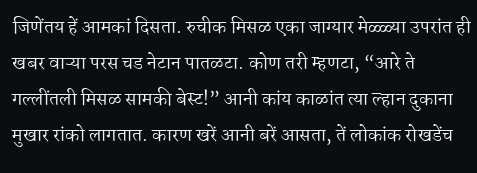जिणेंतय हें आमकां दिसता. रुचीक मिसळ एका जाग्यार मेळ्ळ्या उपरांत ही खबर वाऱ्या परस चड नेटान पातळटा. कोण तरी म्हणटा, “आरे ते गल्लींतली मिसळ सामकी बेस्ट!” आनी कांय काळांत त्या ल्हान दुकाना मुखार रांको लागतात. कारण खरें आनी बरें आसता, तें लोकांक रोखडेंच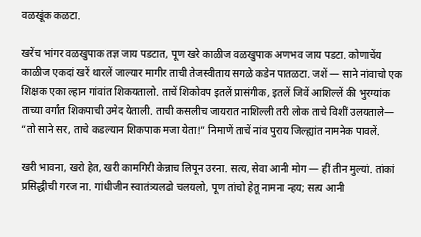वळखूंक कळटा.

खरेंच भांगर वळखुपाक तज्ञ जाय पडटात, पूण खरे काळीज वळखुपाक अणभव जाय पडटा. कोणाचेंय काळीज एकदां खरें थारलें जाल्यार मागीर ताची तेजस्वीताय सगळे कडेन पातळटा. जशें — साने नांवाचो एक शिक्षक एका ल्हान गांवांत शिकयतालो. ताचें शिकोवप इतलें प्रासंगीक, इतलें जिवें आशिल्लें की भुरग्यांक ताच्या वर्गांत शिकपाची उमेद येताली. ताची कसलीच जायरात नाशिल्ली तरी लोक ताचे विशीं उलयताले— “तो साने सर, ताचे कडल्यान शिकपाक मजा येता!” निमाणें ताचें नांव पुराय जिल्ह्यांत नामनेक पावलें.

खरी भावना, खरो हेत, खरी कामगिरी केन्नाच लिपून उरना. सत्य, सेवा आनी मोग — हीं तीन मुल्यां. तांकां प्रसिद्धीची गरज ना. गांधीजीन स्वातंत्र्यलढो चलयलो, पूण तांचो हेतू नामना न्हय; सत्य आनी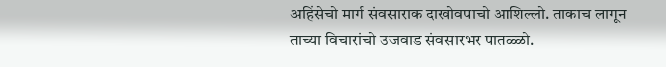अहिंसेचो मार्ग संवसाराक दाखोवपाचो आशिल्लो. ताकाच लागून ताच्या विचारांचो उजवाड संवसारभर पातळ्ळो.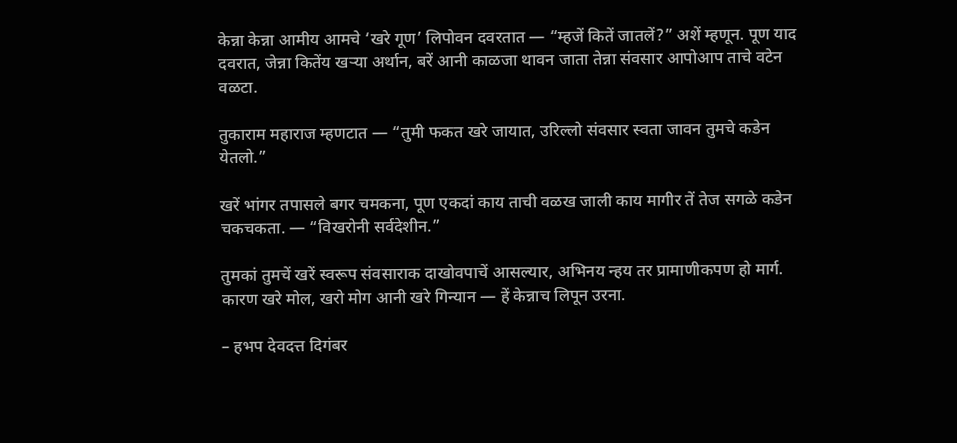केन्ना केन्ना आमीय आमचे ‘खरे गूण’ लिपोवन दवरतात — “म्हजें कितें जातलें?” अशें म्हणून. पूण याद दवरात, जेन्ना कितेंय खऱ्या अर्थान, बरें आनी काळजा थावन जाता तेन्ना संवसार आपोआप ताचे वटेन वळटा.

तुकाराम महाराज म्हणटात — “तुमी फकत खरे जायात, उरिल्लो संवसार स्वता जावन तुमचे कडेन येतलो.”

खरें भांगर तपासले बगर चमकना, पूण एकदां काय ताची वळख जाली काय मागीर तें तेज सगळे कडेन चकचकता. — “विखरोनी सर्वदेशीन.”

तुमकां तुमचें खरें स्वरूप संवसाराक दाखोवपाचें आसल्यार, अभिनय न्हय तर प्रामाणीकपण हो मार्ग. कारण खरे मोल, खरो मोग आनी खरे गिन्यान — हें केन्नाच लिपून उरना.

– हभप देवदत्त दिगंबर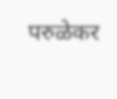परुळेकर